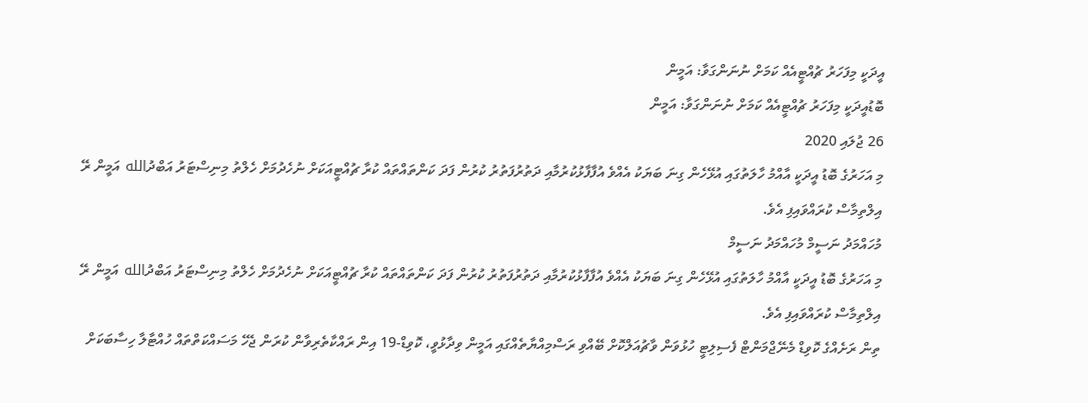އީދަކީ މިފަހަރު ޗުއްޓީއެއް ކަމަށް ނުނަންގަވާ: އަމީން
ބޮޑުއީދަކީ މިފަހަރު ޗުއްޓީއެއް ކަމަށް ނުނަންގަވާ: އަމީން
26 ޖުލައި 2020
މި އަހަރުގެ ބޮޑު އީދަކީ އާއްމު ހާލަތުގައި އުޅޭހެން ގިނަ ބަޔަކު އެއްވެ އުފާފާޅުކުރުމާއި ދަތުރުފަތުރު ކުރުން ފަދަ ކަންތައްތައް ކުރާ ޗުއްޓީއަކަށް ނުހެދުމަށް ހެލްތު މިނިސްޓަރު އަބްދުالله އަމީން ރޭ އިލްތިމާސް ކުރައްވައިފި އެވެ.
މުހައްމަދު ނަސީމް މުހައްމަދު ނަސީމް
މި އަހަރުގެ ބޮޑު އީދަކީ އާއްމު ހާލަތުގައި އުޅޭހެން ގިނަ ބަޔަކު އެއްވެ އުފާފާޅުކުރުމާއި ދަތުރުފަތުރު ކުރުން ފަދަ ކަންތައްތައް ކުރާ ޗުއްޓީއަކަށް ނުހެދުމަށް ހެލްތު މިނިސްޓަރު އަބްދުالله އަމީން ރޭ އިލްތިމާސް ކުރައްވައިފި އެވެ.
ތިން ރަށެއްގެ ކޮވިޑް މެނޭޖްމަންޓް ފެސިލިޓީ ހުޅުވަން ވާޗުއަލްކޮށް ބޭއްވި ރަސްމިއްޔާތެއްގައި އަމީން ވިދާޅުވީ، ކޮވިޑް-19 އިން ރައްކާތެރިވާން ކުރަން ޖެހޭ މަސައްކަތްތައް ހުއްޓާލާ ހިސާބަކަށް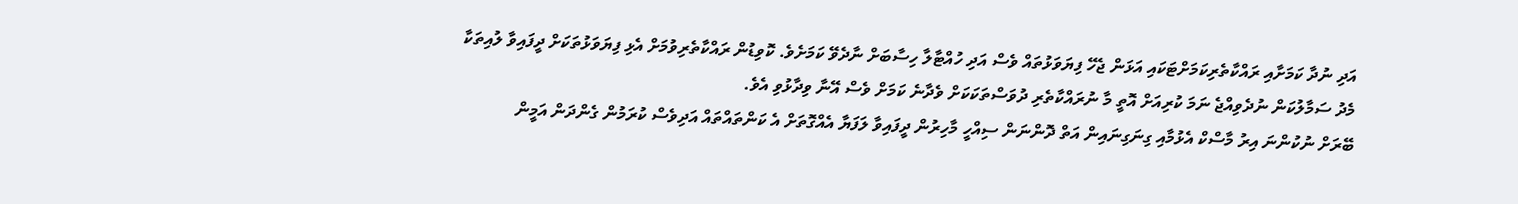އަދި ނުދާ ކަމަށާއި ރައްކާތެރިކަމަށްޓަކައި އަޅަން ޖެހޭ ފިޔަވަޅުތައް ވެސް އަދި ހުއްޓާލާ ހިސާބަށް ނާދެވޭ ކަމަށެވެ. ކޮވިޑުން ރައްކާތެރިވުމަށް އެޅި ފިޔަވަޅުތަކަށް ދީފައިވާ ލުއިތަކާ މެދު ސަމާލުކަން ނުދެވިއްޖެ ނަމަ ކުރިއަށް އޮތީ މާ ނުރައްކާތެރި ދުވަސްތަކަކަށް ވެދާނެ ކަމަށް ވެސް އޭނާ ވިދާޅުވި އެވެ.
ބޭރަށް ނުކުންނަ އިރު މާސްކް އެޅުމާއި ގިނަގިނައިން އަތް ދޮންނަން ސިއްހީ މާހިރުން ދީފައިވާ ލަފަޔާ އެއްގޮތަށް އެ ކަންތައްތައް އަދިވެސް ކުރަމުން ގެންދަން އަމީން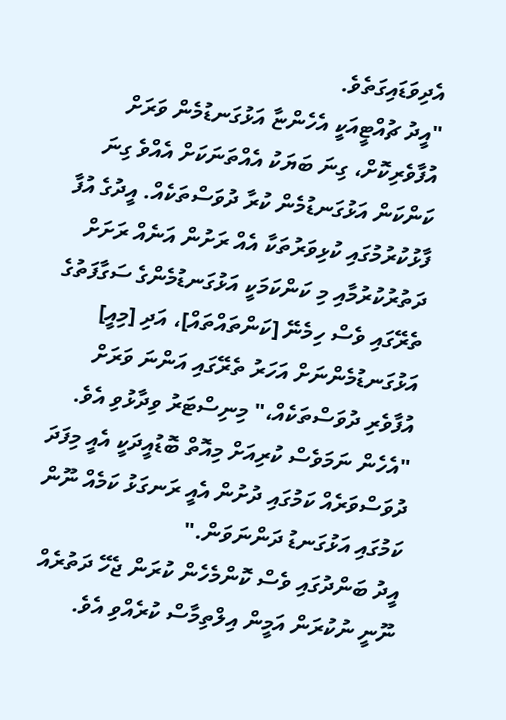އެދިވަޑައިގަތެވެ.
"އީދު ޗުއްޓީއަކީ އެހެންޏާ އަޅުގަނޑުމެން ވަރަށް އުފާވެރިކޮށް، ގިނަ ބަޔަކު އެއްތަނަކަށް އެއްވެ ގިނަ ކަންކަން އަޅުގަނޑުމެން ކުރާ ދުވަސްތަކެއް. އީދުގެ އުފާ ފާޅުކުރުމުގައި ކުޅިވަރުތަކާ އެއް ރަށުން އަނެއް ރަށަށް ދަތުރުކުރުމާއި މި ކަންކަމަކީ އަޅުގަނޑުމެންގެ ސަގާފަތުގެ ތެރޭގައި ވެސް ހިމެނޭ [ކަންތައްތައް]، އަދި [މިއީ] އަޅުގަނޑުމެންނަށް އަހަރު ތެރޭގައި އަންނަ ވަރަށް އުފާވެރި ދުވަސްތަކެއް،" މިނިސްޓަރު ވިދާޅުވި އެވެ.
"އެހެން ނަމަވެސް ކުރިއަށް މިއޮތް ބޮޑުއީދަކީ އެއީ މިފަދަ ދުވަސްވަރެއް ކަމުގައި ދުށުން އެއީ ރަނގަޅު ކަމެއް ނޫން ކަމުގައި އަޅުގަނޑު ދަންނަވަން."
އީދު ބަންދުގައި ވެސް ކޮންމެހެން ކުރަން ޖެހޭ ދަތުރެއް ނޫނީ ނުކުރަން އަމީން އިލްތިމާސް ކުރެއްވި އެވެ.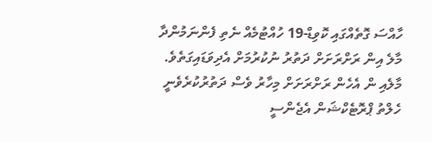ހާއްސަ ގޮތެއްގައި ކޮވިޑް-19 ހުއްޓުމެއް ނެތި ފެންނަމުންދާ މާލެ އިން ރަށްރަށަށް ދަތުރު ނުކުރުމަށް އެދިވަޑައިގަތެވެ.
މާލެއި ން އެހެން ރަށްރަށަށް މިހާރު ވެސް ދަތުރުކުރެވެނީ ހެލްތު ޕްރޮޓެކްޝަން އެޖެންސީ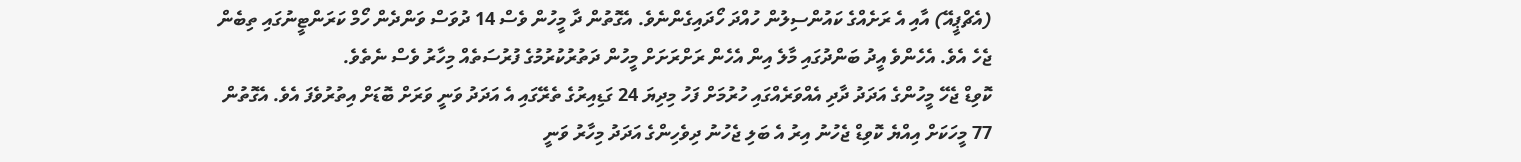(އެޗްޕީއޭ) އާއި އެ ރަށެއްގެ ކައުންސިލުން ހުއްދަ ހޯދައިގެންނެވެ. އެގޮތުން ދާ މީހުން ވެސް 14 ދުވަސް ވަންދެން ހޯމް ކަރަންޓީނުގައި ތިބެން ޖެހެ އެވެ. އެހެންވެ އީދު ބަންދުގައި މާލެ އިން އެހެން ރަށްރަށަށް މީހުން ދަތުރުކުރުމުގެ ފުރުސަތެއް މިހާރު ވެސް ނެތެވެ.
ކޮވިޑް ޖެހޭ މީހުންގެ އަދަދު ދާދި އެއްވަރެއްގައި ހުރުމަށް ފަހު މިދިޔަ 24 ގަޑިއިރުގެ ތެރޭގައި އެ އަދަދު ވަނީ ވަރަށް ބޮޑަށް އިތުރުވެފަ އެވެ. އެގޮތުން 77 މީހަކަށް އިއްޔެ ކޮވިޑް ޖެހުނު އިރު އެ ބަލި ޖެހުނު ދިވެހިންގެ އަދަދު މިހާރު ވަނީ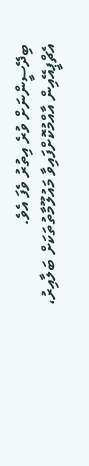ބިދޭސީންނަށް ވުރެ އިތުރު ވެފަ އެވެ.
އެޗްޕީއޭއިން އާއްމުކޮށްފައިވާ މައުލޫމާތުތަކަށް ބަލާއިރު،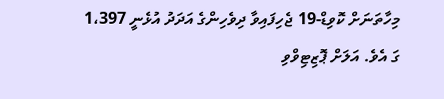މިހާތަނަށް ކޮވިޑް-19 ޖެހިފައިވާ ދިވެހިންގެ އަދަދު އުޅެނީ 1،397 ގަ އެވެ. އަލަށް ޕޮޒިޓިވްވި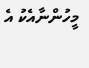މީހުންނާއެކު އެ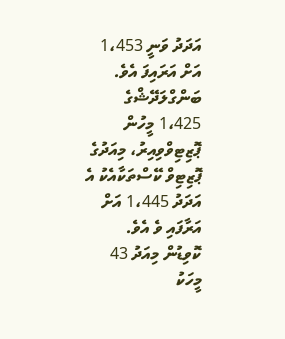އަދަދު ވަނީ 1،453 އަށް އަރައިފަ އެވެ. ބަންގްލަދޭޝްގެ 1،425 މީހުން ޕޮޒިޓިވްވިއިރު، މިއަދުގެ ޕޮޒިޓިވް ކޭސްތަކާއެކު އެ އަދަދު 1،445 އަށް އަރާފައި ވެ އެވެ.
ކޮވިޑުން މިއަދު 43 މީހަކު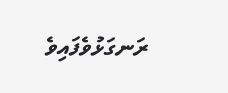ރަނގަޅުވެފައިވެ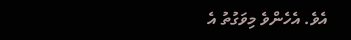އެވެ. އެހެންވެ މިވަގުތު އެ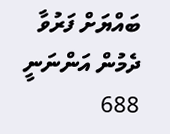ބައްޔަށް ފަރުވާ ދެމުން އަންނަނީ 688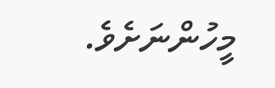މީހުންނަށެވެ.